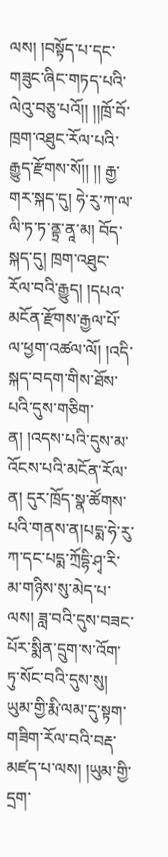ལས། །བསྟོད་པ་དང་གཟུང་ཞིང་གཏད་པའི་ལེའུ་བཅུ་པའོ།། །།ཁྲོ་བོ་ཁྲག་འཐུང་རོལ་པའི་རྒྱུད་རྫོགས་སོ།། །། རྒྱ་གར་སྐད་དུ། ཧེ་རུ་ཀ་ལ་ལི་ཏ་ཏ་ནྟྲ་ནཱ་མ། བོད་སྐད་དུ། ཁྲག་འཐུང་རོལ་བའི་རྒྱུད། །དཔའ་མངོན་རྫོགས་རྒྱལ་པོ་ལ་ཕྱག་འཚལ་ལོ། །འདི་སྐད་བདག་གིས་ཐོས་པའི་དུས་གཅིག་ན། །འདས་པའི་དུས་མ་འོངས་པའི་མངོན་རོལ་ན། དུར་ཁྲོད་སྣ་ཚོགས་པའི་གནས་ན།པདྨ་ཧེ་རུ་ཀ་དང་པདྨ་ཀྲོདྷི་ཤྭ་རི་མ་གཉིས་སུ་མེད་པ་ལས། ཟླ་བའི་དུས་བཟང་པོར་སྨིན་དྲུག་ས་འོག་ཏུ་སོང་བའི་དུས་སུ། ཡུམ་གྱི་རྨི་ལམ་དུ་སྟག་གཟིག་རོལ་བའི་བརྡ་མཛད་པ་ལས། །ཡུམ་གྱི་དྲག་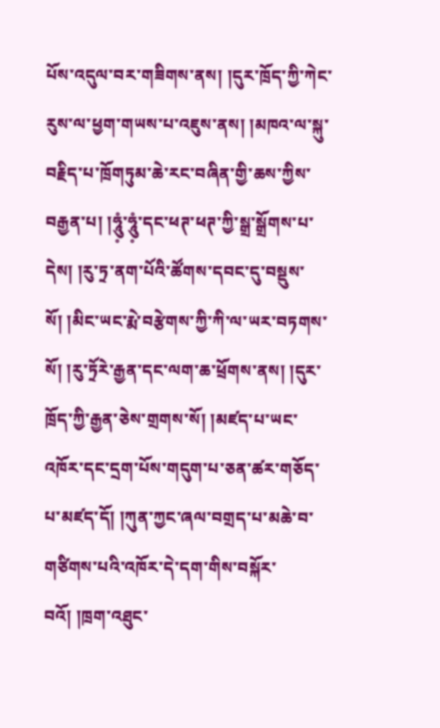པོས་འདུལ་བར་གཟིགས་ནས། །དུར་ཁྲོད་ཀྱི་ཀེང་རུས་ལ་ཕྱག་གཡས་པ་འཇུས་ནས། །མཁའ་ལ་སྐུ་བརྗིད་པ་ཁྲོགཏུམ་ཆེ་རང་བཞིན་གྱི་ཆས་ཀྱིས་བརྒྱན་པ། །ཧཱུཾ༷་ཧཱུཾ༷་དང་ཕཊ་ཕཊ་ཀྱི་སྒྲ་སྒྲོགས་པ་དེས། །རུ་ཏྲ་ནག་པོའི་ཚོགས་དབང་དུ་བསྡུས་སོ། །མིང་ཡང་རྨེ་བརྩེགས་ཀྱི་ཀི་ལ་ཡར་བཏགས་སོ། །རུ་ཏྲོརེ་རྒྱན་དང་ལག་ཆ་ཕྲོགས་ནས། །དུར་ཁྲོད་ཀྱི་རྒྱན་ཅེས་གྲགས་སོ། །མཛད་པ་ཡང་འཁོར་དང་དྲག་པོས་གདུག་པ་ཅན་ཚར་གཅོད་པ་མཛད་དོ། །ཀུན་ཀྱང་ཞལ་བགྲད་པ་མཆེ་བ་གཙིགས་པའི་འཁོར་དེ་དག་གིས་བསྐོར་བའོ། །ཁྲག་འཐུང་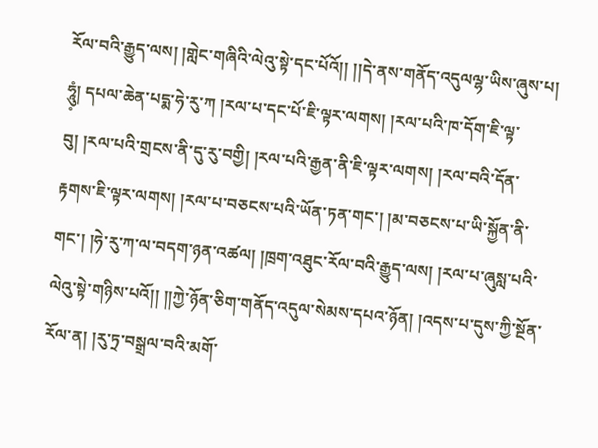རོལ་བའི་རྒྱུད་ལས། །གླེང་གཞིའི་ལེའུ་སྟེ་དང་པོའོ།། །།དེ་ནས་གནོད་འདུལལྷ་ཡིས་ཞུས་པ། ཧཱུཾ༷། དཔལ་ཆེན་པདྨ་ཧེ་རུ་ཀ །རལ་པ་དང་པོ་ཇི་ལྟར་ལགས། །རལ་པའི་ཁ་དོག་ཇི་ལྟ་བུ། །རལ་པའི་གྲངས་ནི་དུ་རུ་བགྱི། །རལ་པའི་རྒྱན་ནི་ཇི་ལྟར་ལགས། །རལ་བའི་དོན་རྟགས་ཇི་ལྟར་ལགས། །རལ་པ་བཅངས་པའི་ཡོན་ཏན་གང་། །མ་བཅངས་པ་ཡི་སྐྱོན་ནི་གང་། །ཧེ་རུ་ཀ་ལ་བདག་ཉན་འཚལ། །ཁྲག་འཐུང་རོལ་བའི་རྒྱུད་ལས། །རལ་པ་ཞུསླ་པའི་ལེའུ་སྟེ་གཉིས་པའོ།། །།ཀྱེ་ཉོན་ཅིག་གནོད་འདུལ་སེམས་དཔའ་ཉོན། །འདས་པ་དུས་ཀྱི་སྔོན་རོལ་ན། །རུ་ཏྲ་བསྒྲལ་བའི་མགོ་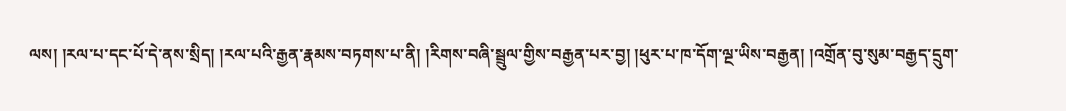ལས། །རལ་པ་དང་པོ་དེ་ནས་སྲིད། །རལ་པའི་རྒྱན་རྣམས་བཏགས་པ་ནི། །རིགས་བཞི་སྦྲུལ་གྱིས་བརྒྱན་པར་བྱ། །ཕུར་པ་ཁ་དོག་ལྔ་ཡིས་བརྒྱན། །འགྲོན་བུ་སུམ་བརྒྱད་དྲུག་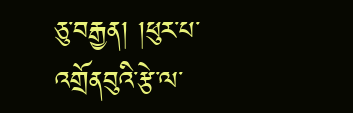ཅུ་བརྒྱན། །ཕུར་པ་འགྲོནབུའི་རྩེ་ལ་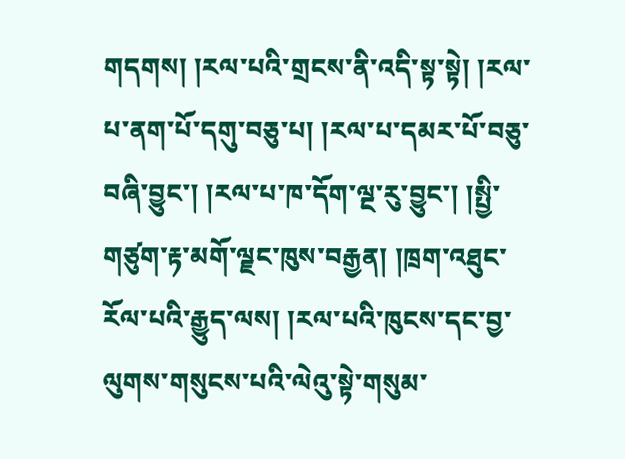གདགས། །རལ་པའི་གྲངས་ནི་འདི་སྟ་སྟེ། །རལ་པ་ནག་པོ་དགུ་བཅུ་པ། །རལ་པ་དམར་པོ་བཅུ་བཞི་བྱུང་། །རལ་པ་ཁ་དོག་ལྔ་རུ་བྱུང་། །སྤྱི་གཙུག་རྟ་མགོ་ལྗང་ཁུས་བརྒྱན། །ཁྲག་འཐུང་རོལ་པའི་རྒྱུད་ལས། །རལ་པའི་ཁུངས་དང་བྱ་ལུགས་གསུངས་པའི་ལེའུ་སྟེ་གསུམ་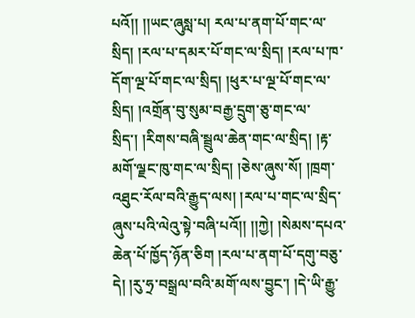པའོ།། །།ཡང་ཞུསླ་པ། རལ་པ་ནག་པོ་གང་ལ་སྲིད། །རལ་པ་དམར་པོ་གང་ལ་སྲིད། །རལ་པ་ཁ་དོག་ལྔ་པོ་གང་ལ་སྲིད། །ཕུར་པ་ལྔ་པོ་གང་ལ་སྲིད། །འགྲོན་བུ་སུམ་བརྒྱ་དྲུག་ཅུ་གང་ལ་སྲིད་། །རིགས་བཞི་སྦྲུལ་ཆེན་གང་ལ་སྲིད། །རྟ་མགོ་ལྗང་ཁུ་གང་ལ་སྲིད། །ཅེས་ཞུས་སོ། །ཁྲག་འཐུང་རོལ་བའི་རྒྱུད་ལས། །རལ་པ་གང་ལ་སྲིད་ཞུས་པའི་ལེའུ་སྟེ་བཞི་པའོ།། །།ཀྱེ། །སེམས་དཔའ་ཆེན་པོ་ཁྱོད་ཉོན་ཅིག །རལ་པ་ནག་པོ་དགུ་བཅུ་དེ། །རུ་ཧྲ་བསྒྲལ་བའི་མགོ་ལས་བྱུང་། །དེ་ཡི་རྒྱུ་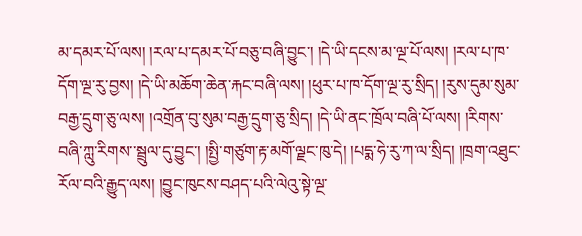མ་དམར་པོ་ལས། །རལ་པ་དམར་པོ་བཅུ་བཞི་བྱུང་། །དེ་ཡི་དངས་མ་ལྔ་པོ་ལས། །རལ་པ་ཁ་དོག་ལྔ་རུ་བྱས། །དེ་ཡི་མཆོག་ཆེན་རྐང་བཞི་ལས། །ཕུར་པ་ཁ་དོག་ལྔ་རུ་སྲིད། །རུས་དུམ་སུམ་བརྒྱ་དྲུག་ཅུ་ལས། །འགྲོན་བུ་སུམ་བརྒྱ་དྲུག་ཅུ་སྲིད། །དེ་ཡི་ནང་ཁྲོལ་བཞི་པོ་ལས། །རིགས་བཞི་ཀླུ་རིགས་་སྦྲུལ་དུ་བྱུང་། །སྤྱི་གཙུག་རྟ་མགོ་ལྗང་ཁུ་དེ། །པདྨ་ཧེ་རུ་ཀ་ལ་སྲིད། །ཁྲག་འཐུང་རོལ་བའི་རྒྱུད་ལས། །བྱུང་ཁུངས་བཤད་པའི་ལེའུ་སྟེ་ལྔ་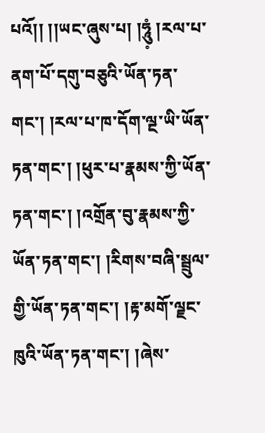པའོ།། །།ཡང་ཞུས་པ། །ཧཱུཾ༷ །རལ་པ་ནག་པོ་དགུ་བཅུའི་ཡོན་ཏན་གང་། །རལ་པ་ཁ་དོག་ལྔ་ཡི་ཡོན་ཏན་གང་། །ཕུར་པ་རྣམས་ཀྱི་ཡོན་ཏན་གང་། །འགྲོན་བུ་རྣམས་ཀྱི་ཡོན་ཏན་གང་། །རིགས་བཞི་སྦྲུལ་གྱི་ཡོན་ཏན་གང་། །རྟ་མགོ་ལྗང་ཁུའི་ཡོན་ཏན་གང་། །ཞེས་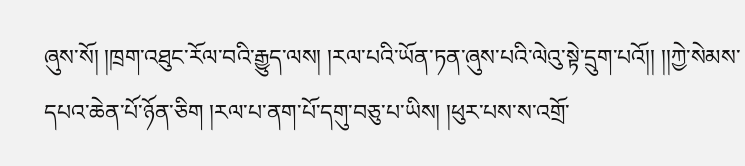ཞུས་སོ། །ཁྲག་འཐུང་རོལ་བའི་རྒྱུད་ལས། །རལ་པའི་ཡོན་ཏན་ཞུས་པའི་ལེའུ་སྟེ་དྲུག་པའོ།། །།ཀྱེ་སེམས་དཔའ་ཆེན་པོ་ཉོན་ཅིག །རལ་པ་ནག་པོ་དགུ་བཅུ་པ་ཡིས། །ཕུར་པས་ས་འགྲོ་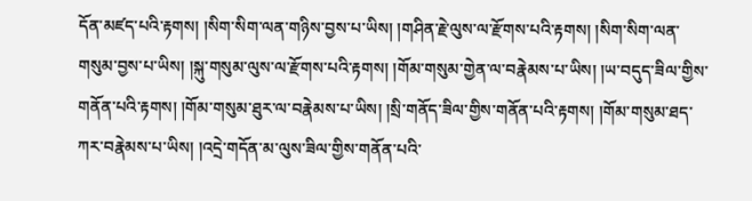དོན་མཛད་པའི་རྟགས། །སིག་སིག་ལན་གཉིས་བྱས་པ་ཡིས། །གཤིན་རྗེ་ལུས་ལ་རྫོགས་པའི་རྟགས། །སིག་སིག་ལན་གསུམ་བྱས་པ་ཡིས། །སྐུ་གསུམ་ལུས་ལ་རྫོགས་པའི་རྟགས། །གོམ་གསུམ་གྱེན་ལ་བརྣེམས་པ་ཡིས། །ཡ་བདུད་ཟིལ་གྱིས་གནོན་པའི་རྟགས། །གོམ་གསུམ་ཐུར་ལ་བརྣེམས་པ་ཡིས། །སྲི་གནོད་ཟིལ་གྱིས་གནོན་པའི་རྟགས། །གོམ་གསུམ་ཐད་ཀར་བརྣེམས་པ་ཡིས། །འདྲེ་གདོན་མ་ལུས་ཟིལ་གྱིས་གནོན་པའི་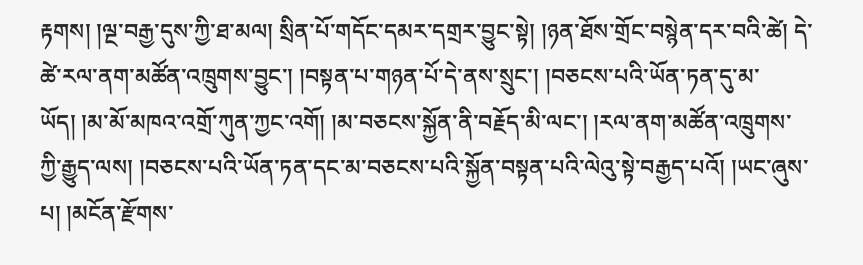རྟགས། །ལྔ་བརྒྱ་དུས་ཀྱི་ཐ་མལ། སྲིན་པོ་གདོང་དམར་དགྲར་བྱུང་སྟེ། །ཉན་ཐོས་གྲོང་བསྙེན་དར་བའི་ཚེ། དེ་ཚེ་རལ་ནག་མཚོན་འཁྲུགས་བྱུང་། །བསྟན་པ་གཉན་པོ་དེ་ནས་སྲུང་། །བཅངས་པའི་ཡོན་ཏན་དུ་མ་ཡོད། །མ་མོ་མཁའ་འགྲོ་ཀུན་ཀྱང་འགོ། །མ་བཅངས་སྐྱོན་ནི་བརྗོད་མི་ལང་། །རལ་ནག་མཚོན་འཁྲུགས་ཀྱི་རྒྱུད་ལས། །བཅངས་པའི་ཡོན་ཏན་དང་མ་བཅངས་པའི་སྐྱོན་བསྟན་པའི་ལེའུ་སྟེ་བརྒྱད་པའོ། །ཡང་ཞུས་པ། །མངོན་རྫོགས་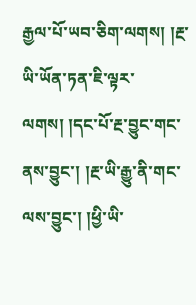རྒྱལ་པོ་ཡབ་ཅིག་ལགས། །རྔ་ཡི་ཡོན་ཏན་ཇི་ལྟར་ལགས། །དང་པོ་རྔ་བྱུང་གང་ནས་བྱུང་། །རྔ་ཡི་རྒྱུ་ནི་གང་ལས་བྱུང་། །ཕྱི་ཡི་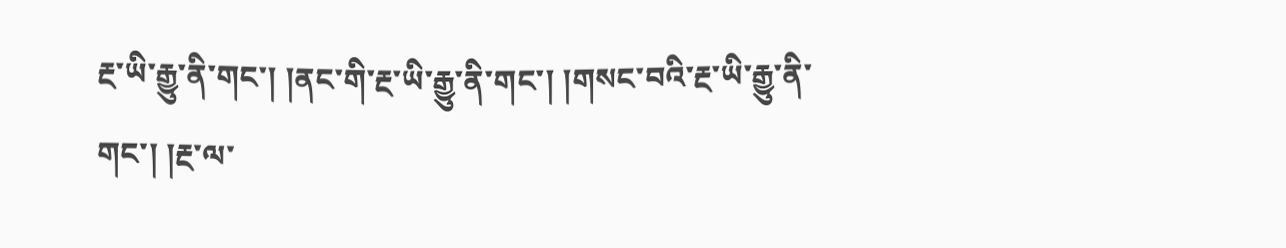རྔ་ཡི་རྒྱུ་ནི་གང་། །ནང་གི་རྔ་ཡི་རྒྱུ་ནི་གང་། །གསང་བའི་རྔ་ཡི་རྒྱུ་ནི་གང་། །རྔ་ལ་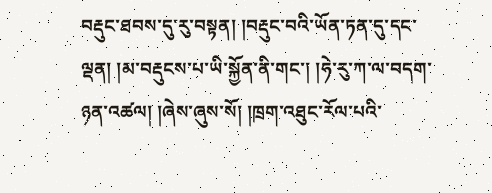བརྡུང་ཐབས་དུ་རུ་བསྟན། །བརྡུང་བའི་ཡོན་ཏན་དུ་དང་ལྡན། །མ་བརྡུངས་པ་ཡི་སྐྱོན་ནི་གང་། །ཧེ་རུ་ཀ་ལ་བདག་ཉན་འཚལ། །ཞེས་ཞུས་སོ། །ཁྲག་འཐུང་རོལ་པའི་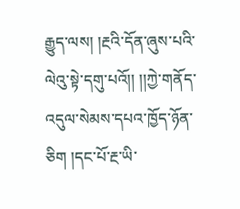རྒྱུད་ལས། །རྔའི་དོན་ཞུས་པའི་ལེའུ་སྟེ་དགུ་པའོ།། །།ཀྱེ་གནོད་འདུལ་སེམས་དཔའ་ཁྱོད་ཉོན་ཅིག །དང་པོ་རྔ་ཡི་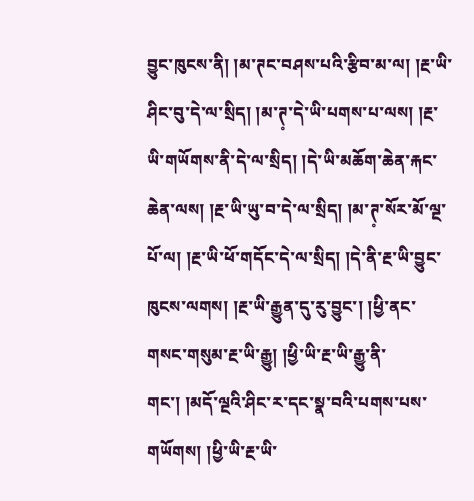བྱུང་ཁུངས་ནི། །མ་ཊང་བཤས་པའི་རྩིབ་མ་ལ། །རྔ་ཡི་ཤིང་བུ་དེ་ལ་སྲིད། །མ་ཊ༷་དེ་ཡི་པགས་པ་ལས། །རྔ་ཡི་གཡོགས་ནི་དེ་ལ་སྲིད། །དེ་ཡི་མཆོག་ཆེན་རྐང་ཆེན་ལས། །རྔ་ཡི་ཡུ་བ་དེ་ལ་སྲིད། །མ་ཊ༷་སོར་མོ་ལྔ་པོ་ལ། །རྔ་ཡི་ཕོ་གདོང་དེ་ལ་སྲིད། །དེ་ནི་རྔ་ཡི་བྱུང་ཁུངས་ལགས། །རྔ་ཡི་རྒྱུན་དུ་རུ་བྱུང་། །ཕྱི་ནང་གསང་གསུམ་རྔ་ཡི་རྒྱུ། །ཕྱི་ཡི་རྔ་ཡི་རྒྱུ་ནི་གང་། །མདོ་ལྔའི་ཤིང་ར་དང་སྣ་བའི་པགས་པས་གཡོགས། །ཕྱི་ཡི་རྔ་ཡི་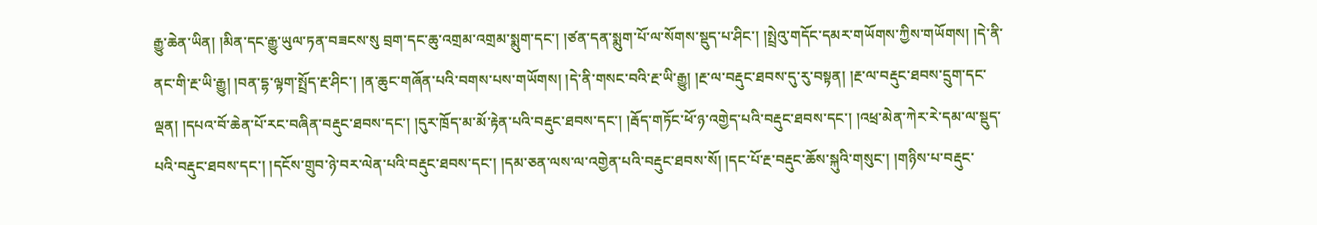རྒྱུ་ཆེན་ཡིན། །མིན་དང་རྒྱུ་ཡུལ་ཏན་བཟངས་སུ བྲག་དང་ཆུ་འགྲམ་འགྲམ་སྨུག་དང་། །ཙན་དན་སྨུག་པོ་ལ་སོགས་སྡུད་པ་ཤིང་། །སྤྲེའུ་གདོང་དམར་གཡོགས་ཀྱིས་གཡོགས། །དེ་ནི་ནང་གི་རྔ་ཡི་རྒྱུ། །བན་དྷ་ལྟག་སྤྲོད་རྔ་ཤིང་། །ན་ཆུང་གཞོན་པའི་བགས་པས་གཡོགས། །དེ་ནི་གསང་བའི་རྔ་ཡི་རྒྱུ། །རྔ་ལ་བརྡུང་ཐབས་དུ་རུ་བསྟན། །རྔ་ལ་བརྡུང་ཐབས་དྲུག་དང་ལྡན། །དཔའ་བོ་ཆེན་པོ་རང་བཞིན་བརྡུང་ཐབས་དང་། །དུར་ཁྲོད་མ་མོ་རྟེན་པའི་བརྡུང་ཐབས་དང་། །རྦོད་གཏོང་ཕོ་ཉ་འགྱེད་པའི་བརྡུང་ཐབས་དང་། །འཕྲ་མེན་ཀེར་རེ་དམ་ལ་སྡུད་པའི་བརྡུང་ཐབས་དང་། །དངོས་གྲུབ་ཉེ་བར་ལེན་པའི་བརྡུང་ཐབས་དང་། །དམ་ཅན་ལས་ལ་འགྱེན་པའི་བརྡུང་ཐབས་སོ། །དང་པོ་རྔ་བརྡུང་ཆོས་སྐུའི་གསུང་། །གཉིས་པ་བརྡུང་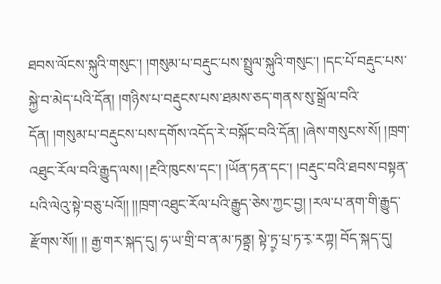ཐབས་ལོངས་སྐུའི་གསུང་། །གསུམ་པ་བརྡུང་པས་སྤྲུལ་སྐུའི་གསུང་། །དང་པོ་བརྡུང་པས་སྐྱེ་བ་མེད་པའི་དོན། །གཉིས་པ་བརྡུངས་པས་ཐམས་ཅད་གནས་སུ་སྒྲོལ་བའི་དོན། །གསུམ་པ་བརྡུངས་པས་དགོས་འདོད་རེ་བསྐོང་བའི་དོན། །ཞེས་གསུངས་སོ། །ཁྲག་འཐུང་རོལ་བའི་རྒྱུད་ལས། །རྔའི་ཁུངས་དང་། །ཡོན་ཏན་དང་། །བརྡུང་བའི་ཐབས་བསྟན་པའི་ལེའུ་སྟེ་བཅུ་པའོ།། །།ཁྲག་འཐུང་རོལ་པའི་རྒྱུད་ཅེས་ཀྱང་བྱ། །རལ་པ་ནག་གི་རྒྱུད་རྫོགས་སོ།། །། རྒྱ་གར་སྐད་དུ། ཧ་ཡ་གྲི་བ་ན་མ་ཏནྟྲ། སྟེ་ཏྲ༷་པྲ་ཏ་ར༷་རཀྟ། བོད་སྐད་དུ།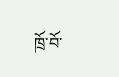ཁྲོ་བོ་